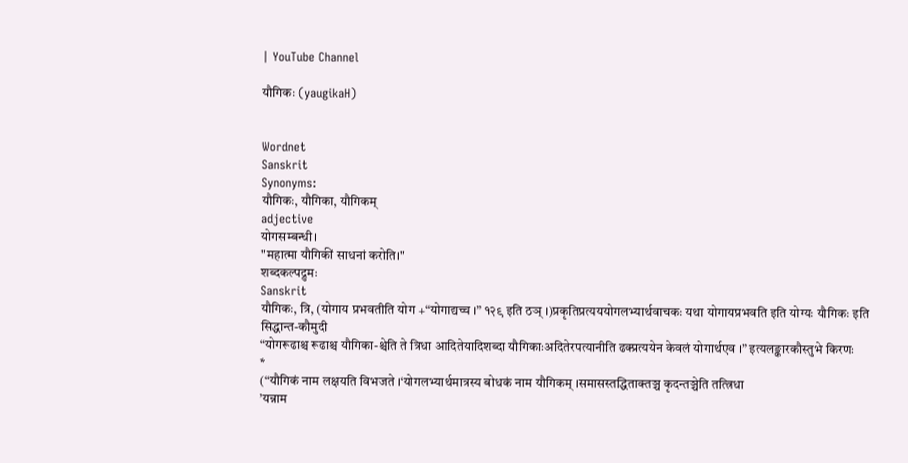| YouTube Channel

यौगिकः (yaugikaH)


Wordnet
Sanskrit
Synonyms:
यौगिकः, यौगिका, यौगिकम्
adjective
योगसम्बन्धी।
"महात्मा यौगिकीं साधनां करोति।"
शब्दकल्पद्रुमः
Sanskrit
यौगिकः, त्रि, (योगाय प्रभवतीति योग +“योगाद्यच्च ।” १२९ इति ठञ् ।)प्रकृतिप्रत्यययोगलभ्यार्थवाचकः यथा योगायप्रभवति इति योग्यः यौगिकः इति सिद्धान्त-कौमुदी
“योगरूढाश्च रूढाश्च यौगिका-श्चेति ते त्रिधा आदितेयादिशब्दा यौगिकाःअदितेरपत्यानीति ढक्प्रत्ययेन केवलं योगार्थएव ।” इत्यलङ्कारकौस्तुभे किरणः
*
(“यौगिकं नाम लक्षयति विभजते ।‘योगलभ्यार्थमात्रस्य बोधकं नाम यौगिकम् ।समासस्तद्धिताक्तञ्च कृदन्तञ्चेति तत्त्रिधा
’यन्नाम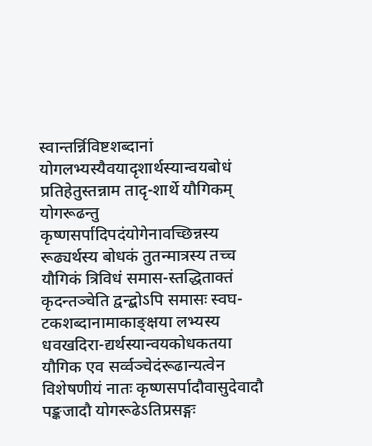स्वान्तर्न्निविष्टशब्दानां योगलभ्यस्यैवयादृशार्थस्यान्वयबोधं प्रतिहेतुस्तन्नाम तादृ-शार्थे यौगिकम् योगरूढन्तु कृष्णसर्पादिपदंयोगेनावच्छिन्नस्य रूढ्यर्थस्य बोधकं तुतन्मात्रस्य तच्च यौगिकं त्रिविधं समास-स्तद्धिताक्तं कृदन्तञ्चेति द्वन्द्बोऽपि समासः स्वघ-टकशब्दानामाकाङ्क्षया लभ्यस्य धवखदिरा-द्यर्थस्यान्वयकोधकतया यौगिक एव सर्व्वञ्चेदंरूढान्यत्वेन विशेषणीयं नातः कृष्णसर्पादौवासुदेवादौ पङ्कजादौ योगरूढेऽतिप्रसङ्गः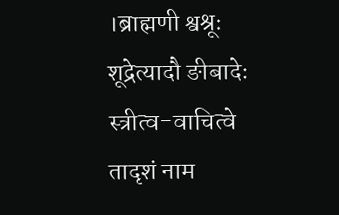।ब्राह्मणी श्वश्रूः शूद्रेत्यादौ ङीबादेः स्त्रीत्व-वाचित्वे तादृशं नाम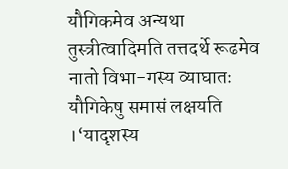यौगिकमेव अन्यथा तुस्त्रीत्वादिमति तत्तदर्थे रूढमेव नातो विभा-गस्य व्याघातः
यौगिकेषु समासं लक्षयति ।‘यादृशस्य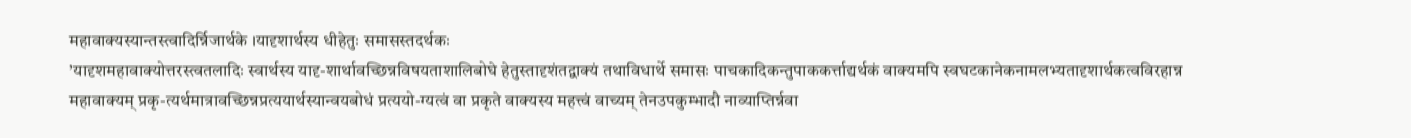महावाक्यस्यान्तस्त्वादिर्न्निजार्थके ।यादृशार्थस्य धीहेतुः समासस्तदर्थकः
’यादृशमहावाक्योत्तरस्त्वतलादिः स्वार्थस्य यादृ-शार्थावच्छिन्नविषयताशालिबोघे हेतुस्तादृशंतद्वाक्यं तथाविधार्थे समासः पाचकादिकन्तुपाककर्त्ताद्यर्थकं वाक्यमपि स्वघटकानेकनामलभ्यतादृशार्थकत्वविरहान्न महावाक्यम् प्रकृ-त्यर्थमात्रावच्छिन्नप्रत्ययार्थस्यान्वयबोधं प्रत्ययो-ग्यत्वं वा प्रकृते वाक्यस्य महत्त्वं वाच्यम् तेनउपकुम्भादौ नाव्याप्तिर्न्नवा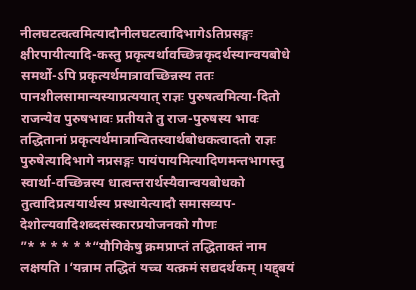नीलघटत्वत्वमित्यादौनीलघटत्वादिभागेऽतिप्रसङ्गः क्षीरपायीत्यादि-कस्तु प्रकृत्यर्थावच्छिन्नकृदर्थस्यान्वयबोधे समर्थो-ऽपि प्रकृत्यर्थमात्रावच्छिन्नस्य ततः पानशीलसामान्यस्याप्रत्ययात् राज्ञः पुरुषत्वमित्या-दितो राजन्येव पुरुषभावः प्रतीयते तु राज-पुरुषस्य भावः तद्धितानां प्रकृत्यर्थमात्रान्वितस्वार्थबोधकत्वादतो राज्ञः पुरुषेत्यादिभागे नप्रसङ्गः पायंपायमित्यादिणमन्तभागस्तु स्वार्था-वच्छिन्नस्य धात्वन्तरार्थस्यैवान्वयबोधको तुत्वादिप्रत्ययार्थस्य प्रस्थायेत्यादौ समासव्यप-देशोल्यवादिशब्दसंस्कारप्रयोजनको गौणः
”* * * * * *“यौगिकेषु क्रमप्राप्तं तद्धिताक्तं नाम लक्षयति ।‘यन्नाम तद्धितं यच्च यत्क्रमं सद्यदर्थकम् ।यद्द्बयं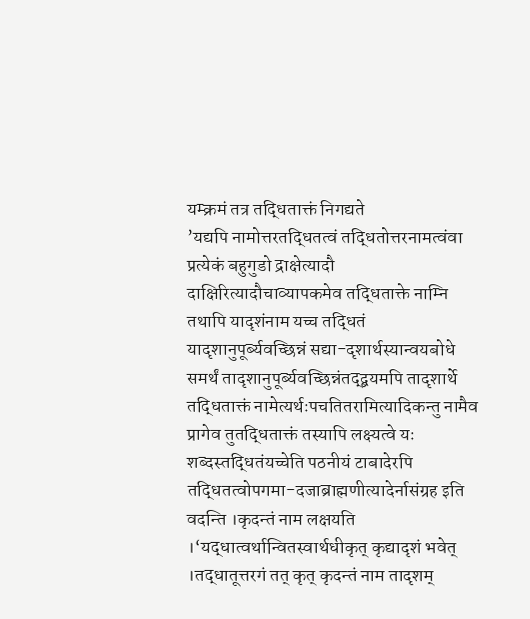यम्क्रमं तत्र तद्धिताक्तं निगद्यते
’यद्यपि नामोत्तरतद्धितत्वं तद्धितोत्तरनामत्वंवा प्रत्येकं बहुगुडो द्राक्षेत्यादौ दाक्षिरित्यादौचाव्यापकमेव तद्धिताक्ते नाम्नि तथापि यादृशंनाम यच्च तद्धितं यादृशानुपूर्ब्यवच्छिन्नं सद्या-दृशार्थस्यान्वयबोधे समर्थं तादृशानुपूर्ब्यवच्छिन्नंतद्द्बयमपि तादृशार्थे तद्धिताक्तं नामेत्यर्थःपचतितरामित्यादिकन्तु नामैव प्रागेव तुतद्धिताक्तं तस्यापि लक्ष्यत्वे यः शब्दस्तद्धितंयच्चेति पठनीयं टाबादेरपि तद्धितत्वोपगमा-दजाब्राह्मणीत्यादेर्नासंग्रह इति वदन्ति ।कृदन्तं नाम लक्षयति ।‘यद्धात्वर्थान्वितस्वार्थधीकृत् कृद्यादृशं भवेत् ।तद्धातूत्तरगं तत् कृत् कृदन्तं नाम तादृशम्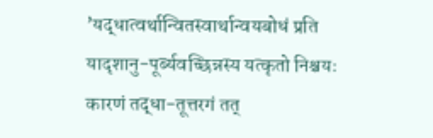’यद्धात्वर्थान्वितस्वार्थान्वयबोधं प्रति यादृशानु-पूर्ब्यवच्छिन्नस्य यत्कृतो निश्चयः कारणं तद्धा-तूत्तरगं तत्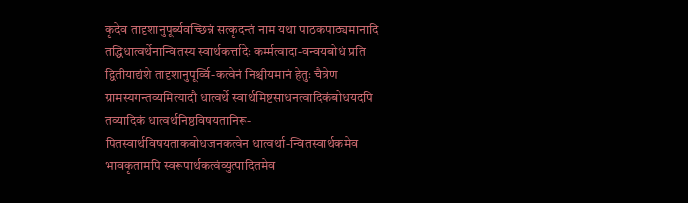कृदेव तादृशानुपूर्ब्यवच्छिन्नं सत्कृदन्तं नाम यथा पाठकपाठ्यमानादि तद्धिधात्वर्थेनान्वितस्य स्वार्थकर्त्तादेः कर्म्मत्वादा-वन्वयबोधं प्रति द्वितीयाद्यंशे तादृशानुपूर्व्वि-कत्वेनं निश्चीयमानं हेतुः चैत्रेण ग्रामस्यगन्तव्यमित्यादौ धात्वर्थे स्वार्थमिष्टसाधनत्वादिकंबोधयदपि तव्यादिकं धात्वर्थनिष्ठविषयतानिरू-पितस्वार्थविषयताकबोधजनकत्वेन धात्वर्था-न्वितस्वार्थकमेव भावकृतामपि स्वरूपार्थकत्वंव्युत्पादितमेव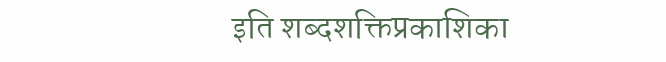इति शब्दशक्तिप्रकाशिका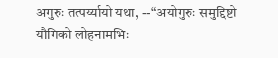अगुरुः तत्पर्य्यायो यथा, --“अयोगुरुः समुद्दिष्टो यौगिको लोहनामभिः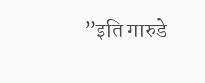”इति गारुडे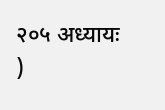२०५ अध्यायः
)